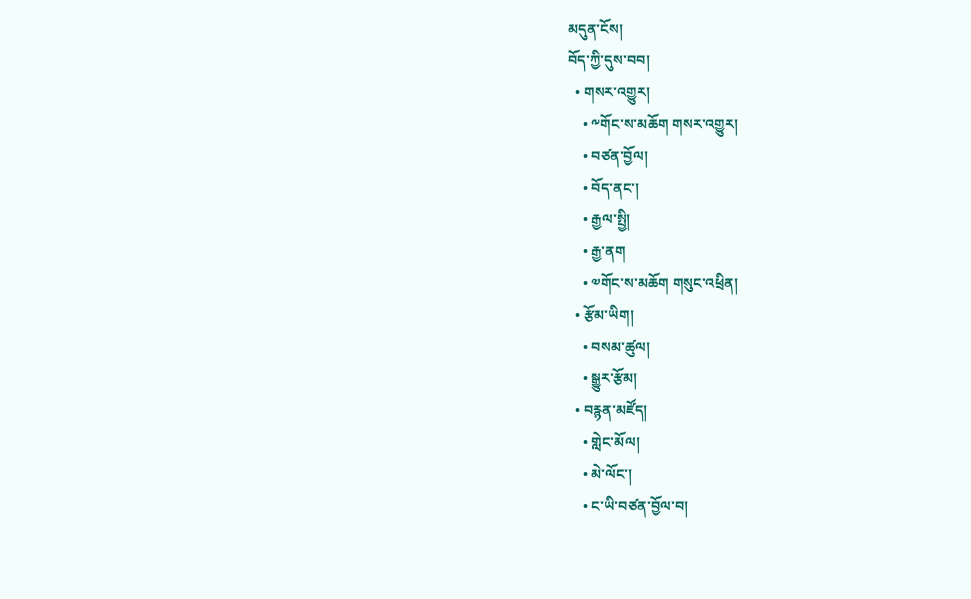མདུན་ངོས།
བོད་ཀྱི་དུས་བབ།
  • གསར་འགྱུར།
    • ༸གོང་ས་མཆོག གསར་འགྱུར།
    • བཙན་བྱོལ།
    • བོད་ནང་།
    • རྒྱལ་སྤྱི།
    • རྒྱ་ནག
    • ༧གོང་ས་མཆོག གསུང་འཕྲིན།
  • རྩོམ་ཡིག།
    • བསམ་ཚུལ།
    • སྒྱུར་རྩོམ།
  • བརྙན་མཛོད།
    • གླེང་མོལ།
    • མེ་ལོང་།
    • ང་ཡི་བཙན་བྱོལ་བ།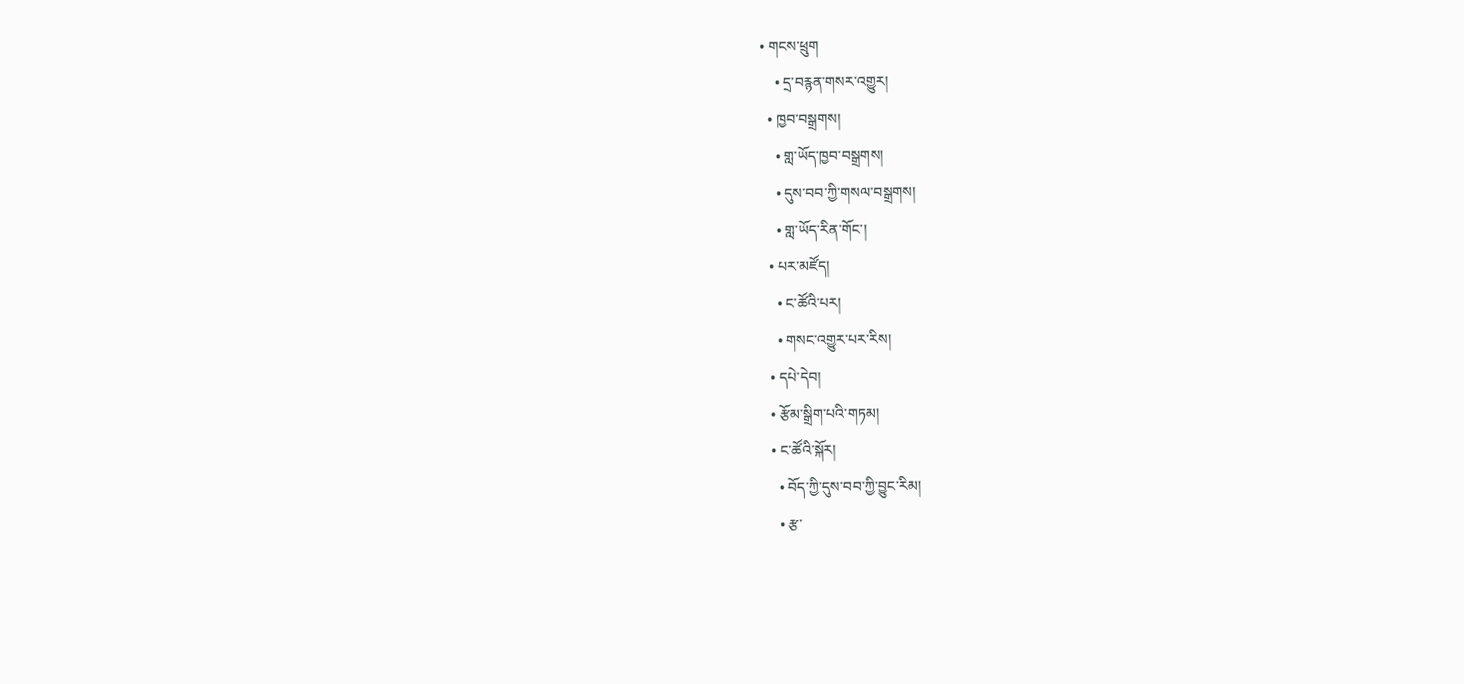• གངས་ཕྲུག
    • དྲ་བརྙན་གསར་འགྱུར།
  • ཁྱབ་བསྒྲགས།
    • གླ་ཡོད་ཁྱབ་བསྒྲགས།
    • དུས་བབ་ཀྱི་གསལ་བསྒྲགས།
    • གླ་ཡོད་རིན་གོང་།
  • པར་མཛོད།
    • ང་ཚོའི་པར།
    • གསང་འགྱུར་པར་རིས།
  • དཔེ་དེབ།
  • རྩོམ་སྒྲིག་པའི་གཏམ།
  • ང་ཚོའི་སྐོར།
    • བོད་ཀྱི་དུས་བབ་ཀྱི་བྱུང་རིམ།
    • རྩ་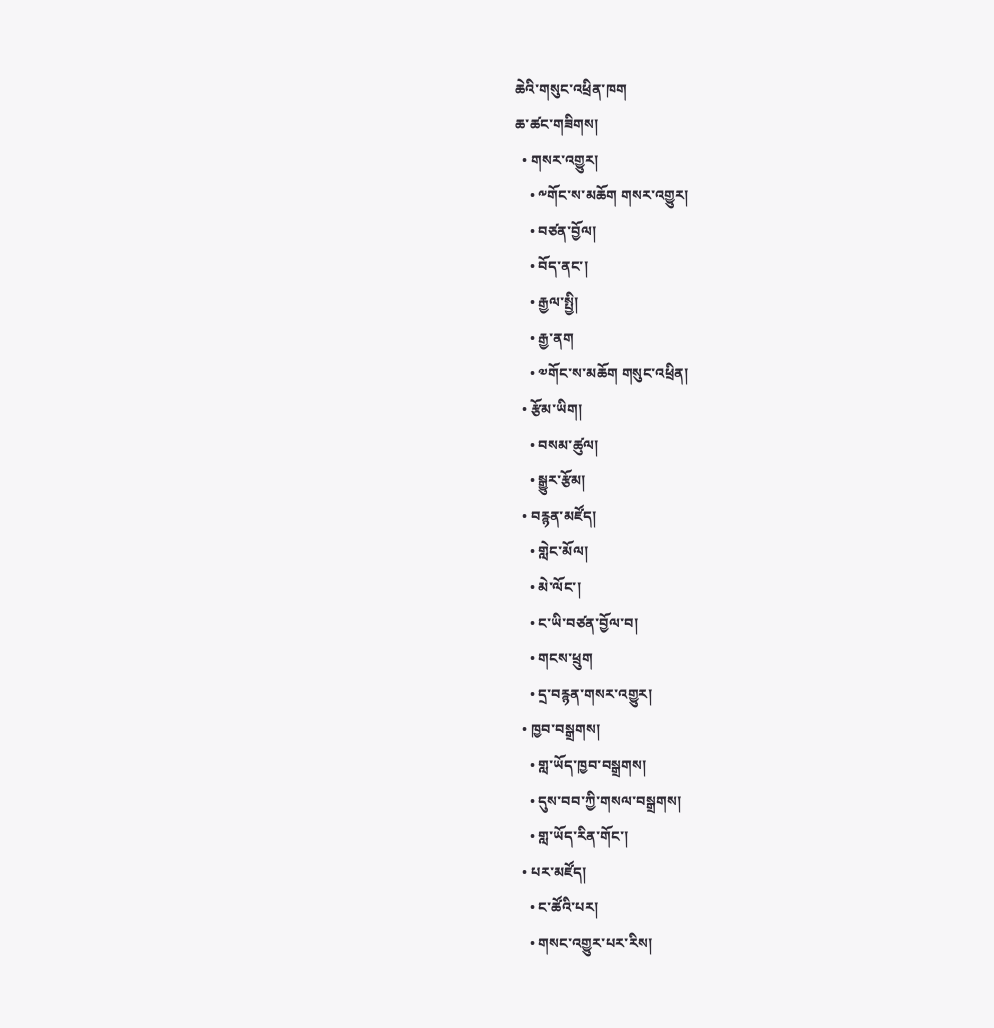ཆེའི་གསུང་འཕྲིན་ཁག
ཆ་ཚང་གཟིགས།
  • གསར་འགྱུར།
    • ༸གོང་ས་མཆོག གསར་འགྱུར།
    • བཙན་བྱོལ།
    • བོད་ནང་།
    • རྒྱལ་སྤྱི།
    • རྒྱ་ནག
    • ༧གོང་ས་མཆོག གསུང་འཕྲིན།
  • རྩོམ་ཡིག།
    • བསམ་ཚུལ།
    • སྒྱུར་རྩོམ།
  • བརྙན་མཛོད།
    • གླེང་མོལ།
    • མེ་ལོང་།
    • ང་ཡི་བཙན་བྱོལ་བ།
    • གངས་ཕྲུག
    • དྲ་བརྙན་གསར་འགྱུར།
  • ཁྱབ་བསྒྲགས།
    • གླ་ཡོད་ཁྱབ་བསྒྲགས།
    • དུས་བབ་ཀྱི་གསལ་བསྒྲགས།
    • གླ་ཡོད་རིན་གོང་།
  • པར་མཛོད།
    • ང་ཚོའི་པར།
    • གསང་འགྱུར་པར་རིས།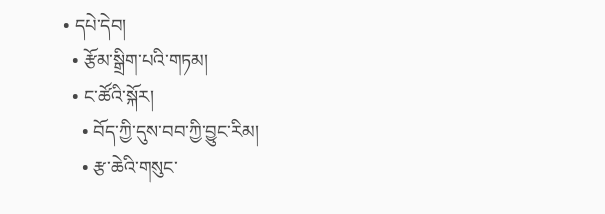• དཔེ་དེབ།
  • རྩོམ་སྒྲིག་པའི་གཏམ།
  • ང་ཚོའི་སྐོར།
    • བོད་ཀྱི་དུས་བབ་ཀྱི་བྱུང་རིམ།
    • རྩ་ཆེའི་གསུང་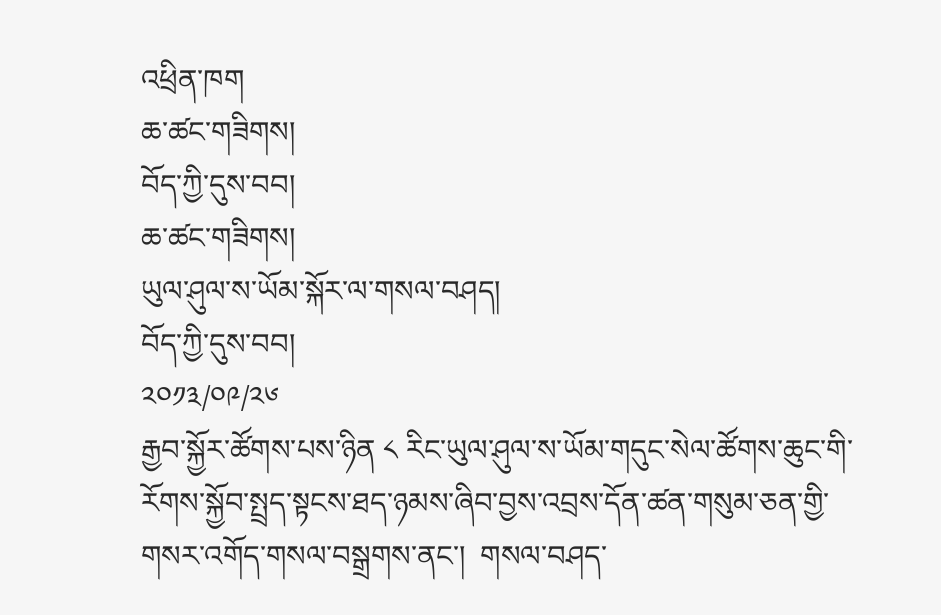འཕྲིན་ཁག
ཆ་ཚང་གཟིགས།
བོད་ཀྱི་དུས་བབ།
ཆ་ཚང་གཟིགས།
ཡུལ་ཤུལ་ས་ཡོམ་སྐོར་ལ་གསལ་བཤད།
བོད་ཀྱི་དུས་བབ།
༢༠༡༣/༠༩/༢༦
རྒྱབ་སྐྱོར་ཚོགས་པས་ཉིན ༨ རིང་ཡུལ་ཤུལ་ས་ཡོམ་གདུང་སེལ་ཚོགས་ཆུང་གི་རོགས་སྐྱོབ་སྤྲད་སྟངས་ཐད་ཉམས་ཞིབ་བྱས་འབྲས་དོན་ཚན་གསུམ་ཅན་གྱི་གསར་འགོད་གསལ་བསྒྲགས་ནང་།  གསལ་བཤད་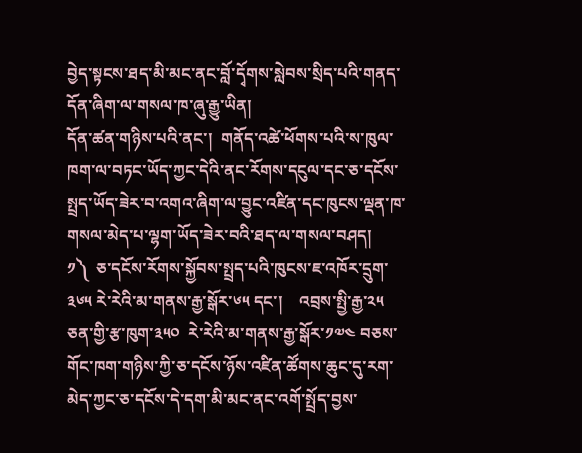བྱེད་སྟངས་ཐད་མི་མང་ནང་བློ་དྭོགས་སླེབས་སྲིད་པའི་གནད་དོན་ཞིག་ལ་གསལ་ཁ་ཞུ་རྒྱུ་ཡིན།
དོན་ཚན་གཉིས་པའི་ནང་།  གནོད་འཚེ་ཕོགས་པའི་ས་ཁུལ་ཁག་ལ་བཏང་ཡོད་ཀྱང་དེའི་ནང་རོགས་དངུལ་དང་ཅ་དངོས་སྤྲད་ཡོད་ཟེར་བ་འགའ་ཞིག་ལ་བྱུང་འཛིན་དང་ཁུངས་ལྡན་ཁ་གསལ་མེད་པ་ལྷག་ཡོད་ཟེར་བའི་ཐད་ལ་གསལ་བཤད།
༡༽  ཅ་དངོས་རོགས་སྐྱོབས་སྤྲད་པའི་ཁུངས་ཇ་འཁོར་དྲུག་༣༦༥ རེ་རེའི་མ་གནས་རྒྱ་སྒོར་༦༥ དང་།    འབྲས་སྤྱི་རྒྱ་༢༥ ཅན་གྱི་རྩ་ཁུག་༣༥༠  རེ་རེའི་མ་གནས་རྒྱ་སྒོར་༡༧༤ བཅས་གོང་ཁག་གཉིས་ཀྱི་ཅ་དངོས་ཉོས་འཛིན་ཚོགས་ཆུང་དུ་རག་མེད་ཀྱང་ཅ་དངོས་དེ་དག་མི་མང་ནང་འགོ་སྤྲོད་བྱས་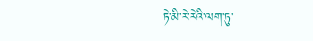ཏེ་མི་རེ་རེའི་ལག་ཏུ་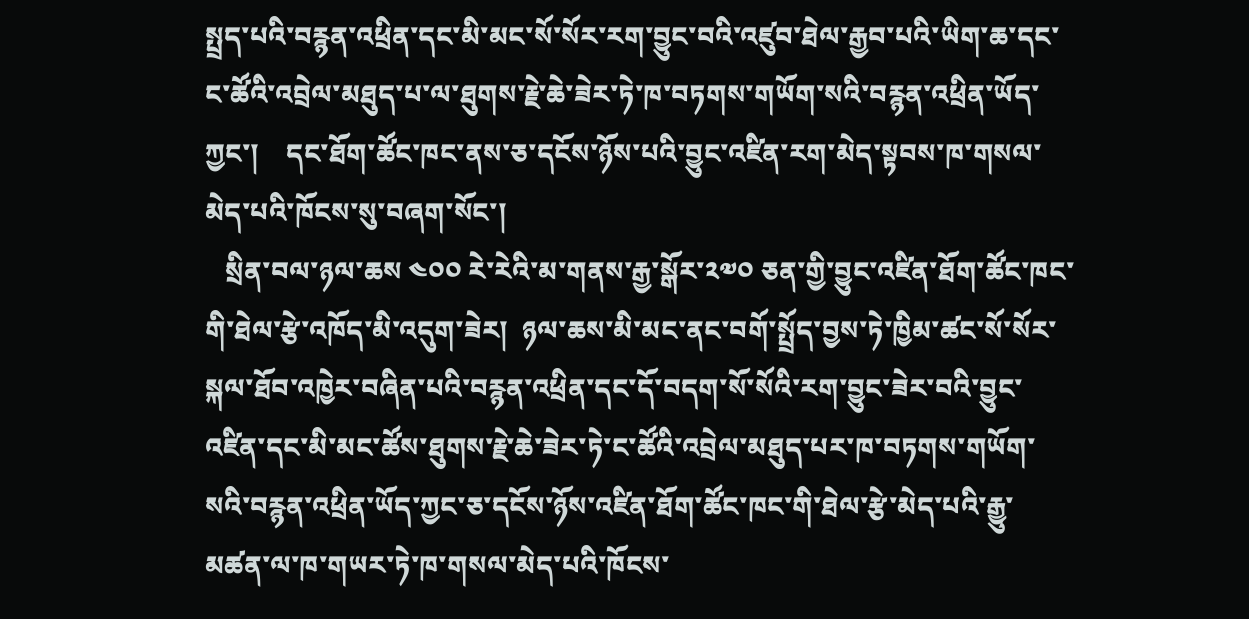སྤྲད་པའི་བརྙན་འཕྲིན་དང་མི་མང་སོ་སོར་རག་བྱུང་བའི་འཛུབ་ཐེལ་རྒྱབ་པའི་ཡིག་ཆ་དང་ང་ཚོའི་འབྲེལ་མཐུད་པ་ལ་ཐུགས་རྗེ་ཆེ་ཟེར་ཏེ་ཁ་བཏགས་གཡོག་སའི་བརྙན་འཕྲིན་ཡོད་ཀྱང་།    དང་ཐོག་ཚོང་ཁང་ནས་ཅ་དངོས་ཉོས་པའི་བྱུང་འཛིན་རག་མེད་སྟབས་ཁ་གསལ་མེད་པའི་ཁོངས་སུ་བཞག་སོང་།
   སྲིན་བལ་ཉལ་ཆས ༤༠༠ རེ་རེའི་མ་གནས་རྒྱ་སྒོར་༢༧༠ ཅན་གྱི་བྱུང་འཛིན་ཐོག་ཚོང་ཁང་གི་ཐེལ་རྩེ་འཁོད་མི་འདུག་ཟེར།  ཉལ་ཆས་མི་མང་ནང་བགོ་སྤྲོད་བྱས་ཏེ་ཁྱིམ་ཚང་སོ་སོར་སྐལ་ཐོབ་འཁྱེར་བཞིན་པའི་བརྙན་འཕྲིན་དང་དོ་བདག་སོ་སོའི་རག་བྱུང་ཟེར་བའི་བྱུང་འཛིན་དང་མི་མང་ཚོས་ཐུགས་རྗེ་ཆེ་ཟེར་ཏེ་ང་ཚོའི་འབྲེལ་མཐུད་པར་ཁ་བཏགས་གཡོག་སའི་བརྙན་འཕྲིན་ཡོད་ཀྱང་ཅ་དངོས་ཉོས་འཛིན་ཐོག་ཚོང་ཁང་གི་ཐེལ་རྩེ་མེད་པའི་རྒྱུ་མཚན་ལ་ཁ་གཡར་ཏེ་ཁ་གསལ་མེད་པའི་ཁོངས་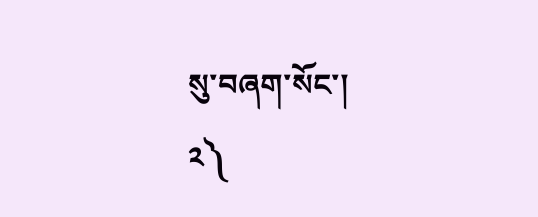སུ་བཞག་སོང་།
༢༽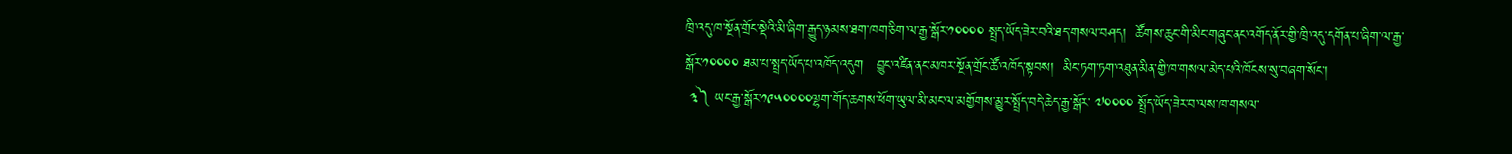ཁྲི་འདུ་ཁ་སྔོན་གྲོང་སྡེའི་མི་ཞིག་རྒྱུད་ཉམས་ཐག་ཁག་ཅིག་ལ་རྒྱ་སྒོར་༡༠༠༠༠ སྤྲད་ཡོད་ཟེར་བའི་ཐད་གསལ་བཤད།  ཚོགས་ཆུང་གི་མིང་གཞུང་ནང་འགོད་ནོར་གྱི་ཁྲི་འདུ་དགོན་པ་ཞིག་ལ་རྒྱ་སྒོར་༡༠༠༠༠ ཐམ་པ་སྤྲད་ཡོད་པ་འཁོད་འདུག   བྱུང་འཛིན་ནང་མཁར་སྔོན་གྲོང་ཚོ་འཁོད་སྟབས།  མིང་ཏག་ཏག་འཐུན་མིན་གྱི་ཁ་གསལ་མེད་པའི་ཁོངས་སུ་བཞག་སོང་།
 ༣༽ ཡང་རྒྱ་སྒོར་༡༩༥༠༠༠༠ལྷག་གོད་ཆགས་ཕོག་ཡུལ་མི་མང་ལ་མགྱོགས་མྱུར་སྤྲོད་བདེ་ཆེད་རྒྱ་སྒོར་ ༧༠༠༠༠ སྤྲོད་ཡོད་ཟེར་བ་ལས་ཁ་གསལ་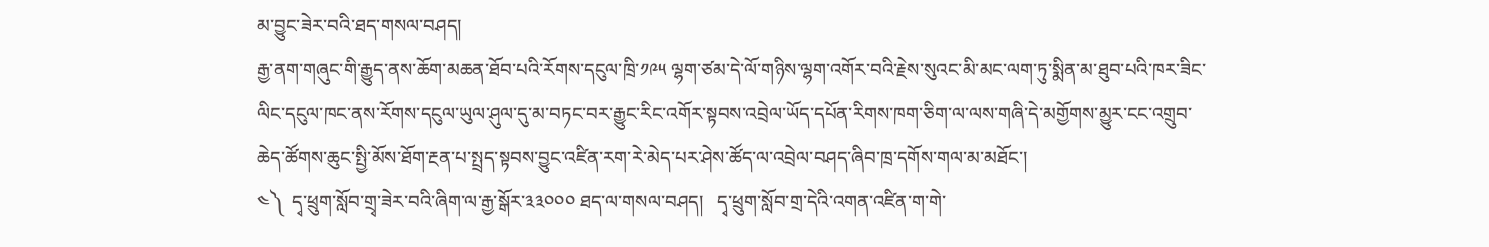མ་བྱུང་ཟེར་བའི་ཐད་གསལ་བཤད།
རྒྱ་ནག་གཞུང་གི་རྒྱུད་ནས་ཆོག་མཆན་ཐོབ་པའི་རོགས་དངུལ་ཁྲི་༡༩༥ ལྷག་ཙམ་དེ་ལོ་གཉིས་ལྷག་འགོར་བའི་རྗེས་སུའང་མི་མང་ལག་ཏུ་སྨིན་མ་ཐུབ་པའི་ཁར་ཟིང་ལིང་དངུལ་ཁང་ནས་རོགས་དངུལ་ཡུལ་ཤུལ་དུ་མ་བཏང་བར་རྒྱུང་རིང་འགོར་སྟབས་འབྲེལ་ཡོད་དཔོན་རིགས་ཁག་ཅིག་ལ་ལས་གཞི་དེ་མགྱོགས་མྱུར་ངང་འགྲུབ་ཆེད་ཚོགས་ཆུང་སྤྱི་མོས་ཐོག་རྔན་པ་སྤྲད་སྟབས་བྱུང་འཛིན་རག་རེ་མེད་པར་ཤེས་ཚོད་ལ་འབྲེལ་བཤད་ཞིབ་ཁྲ་དགོས་གལ་མ་མཐོང་།
༤༽  དྭ་ཕྲུག་སློབ་གྲྭ་ཟེར་བའི་ཞིག་ལ་རྒྱ་སྒོར་༣༣༠༠༠ ཐད་ལ་གསལ་བཤད།   དྭ་ཕྲུག་སློབ་གྲ་དེའི་འགན་འཛིན་ག་གེ་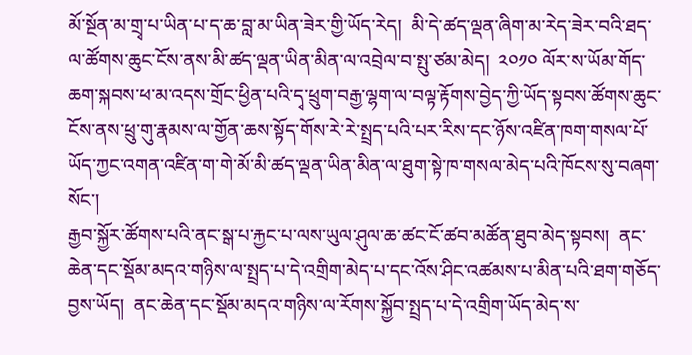མོ་སྔོན་མ་གྲྭ་པ་ཡིན་པ་ད་ཆ་བླ་མ་ཡིན་ཟེར་གྱི་ཡོད་རེད།  མི་དེ་ཚད་ལྡན་ཞིག་མ་རེད་ཟེར་བའི་ཐད་ལ་ཚོགས་ཆུང་ངོས་ནས་མི་ཚད་ལྡན་ཡིན་མིན་ལ་འབྲེལ་བ་སྤུ་ཙམ་མེད།  ༢༠༡༠ ལོར་ས་ཡོམ་གོད་ཆག་སྐབས་ཕ་མ་འདས་གྲོང་ཕྱིན་པའི་དྭ་ཕྲུག་བརྒྱ་ལྷག་ལ་བལྟ་རྟོགས་བྱེད་ཀྱི་ཡོད་སྟབས་ཚོགས་ཆུང་ངོས་ནས་ཕྲུ་གུ་རྣམས་ལ་གྱོན་ཆས་སྟོད་གོས་རེ་རེ་སྤྲད་པའི་པར་རིས་དང་ཉོས་འཛིན་ཁག་གསལ་པོ་ཡོད་ཀྱང་འགན་འཛིན་ག་གེ་མོ་མི་ཚད་ལྡན་ཡིན་མིན་ལ་ཐུག་སྟེ་ཁ་གསལ་མེད་པའི་ཁོངས་སུ་བཞག་སོང་།
རྒྱབ་སྐྱོར་ཚོགས་པའི་ནང་སྒ་པ་རྐྱང་པ་ལས་ཡུལ་ཤུལ་ཆ་ཚང་ངོ་ཚབ་མཚོན་ཐུབ་མེད་སྟབས།  ནང་ཆེན་དང་སྡོམ་མདའ་གཉིས་ལ་སྤྲད་པ་དེ་འགྲིག་མེད་པ་དང་འོས་ཤིང་འཚམས་པ་མིན་པའི་ཐག་གཅོད་བྱས་ཡོད།  ནང་ཆེན་དང་སྡོམ་མདའ་གཉིས་ལ་རོགས་སྐྱོབ་སྤྲད་པ་དེ་འགྲིག་ཡོད་མེད་ས་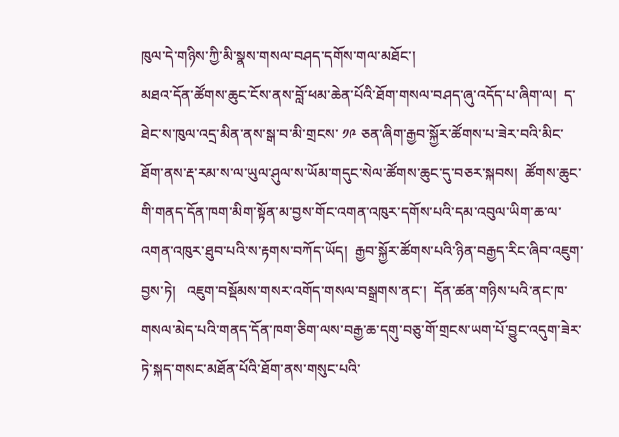ཁུལ་དེ་གཉིས་ཀྱི་མི་སྣས་གསལ་བཤད་དགོས་གལ་མཐོང་།
མཐའ་དོན་ཚོགས་ཆུང་ངོས་ནས་བློ་ཕམ་ཆེན་པོའི་ཐོག་གསལ་བཤད་ཞུ་འདོད་པ་ཞིག་ལ།  ད་ཐེང་ས་ཁུལ་འདྲ་མིན་ནས་སྒ་བ་མི་གྲངས་ ༡༩ ཅན་ཞིག་རྒྱབ་སྐྱོར་ཚོགས་པ་ཟེར་བའི་མིང་ཐོག་ནས་རྡ་རམ་ས་ལ་ཡུལ་ཤུལ་ས་ཡོམ་གདུང་སེལ་ཚོགས་ཆུང་དུ་བཅར་སྐབས།  ཚོགས་ཆུང་གི་གནད་དོན་ཁག་མིག་སྟོན་མ་བྱས་གོང་འགན་འཁུར་དགོས་པའི་དམ་འབུལ་ཡིག་ཆ་ལ་འགན་འཁུར་ཐུབ་པའི་ས་རྟགས་བཀོད་ཡོད།  རྒྱབ་སྐྱོར་ཚོགས་པའི་ཉིན་བརྒྱད་རིང་ཞིབ་འཇུག་བྱས་ཏེ།   འཇུག་བསྡོམས་གསར་འགོད་གསལ་བསྒྲགས་ནང་།  དོན་ཚན་གཉིས་པའི་ནང་ཁ་གསལ་མེད་པའི་གནད་དོན་ཁག་ཅིག་ལས་བརྒྱ་ཆ་དགུ་བཅུ་གོ་གྲངས་ཡག་པོ་བྱུང་འདུག་ཟེར་ཏེ་སྐད་གསང་མཐོན་པོའི་ཐོག་ནས་གསུང་པའི་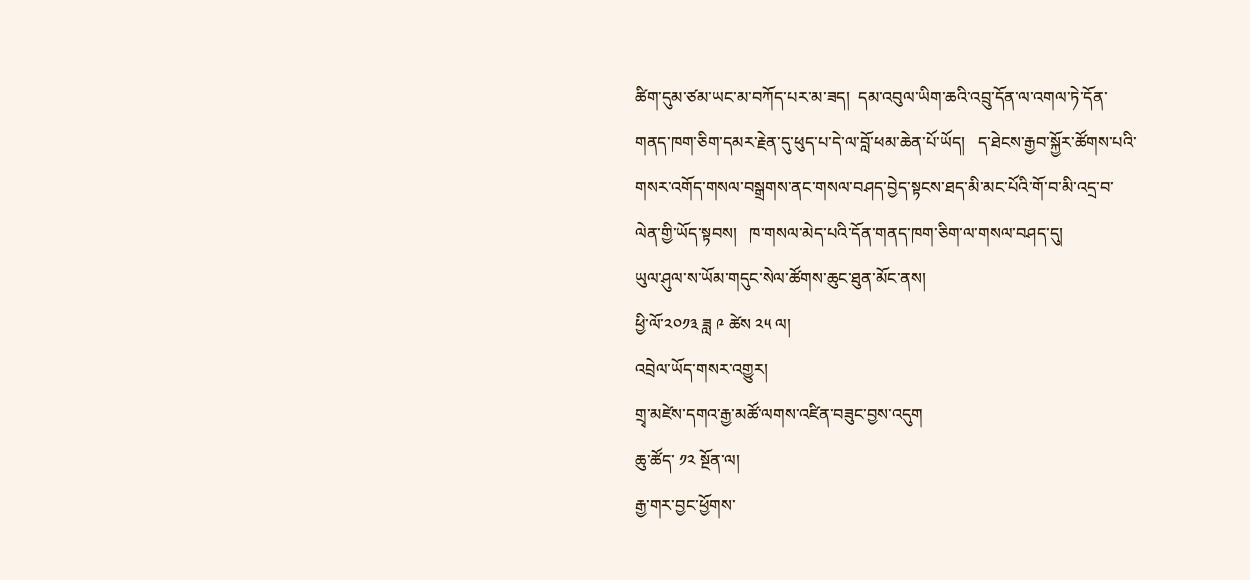ཚིག་དུམ་ཙམ་ཡང་མ་བཀོད་པར་མ་ཟད།  དམ་འབུལ་ཡིག་ཆའི་འབྲུ་དོན་ལ་འགལ་ཏེ་དོན་གནད་ཁག་ཅིག་དམར་རྗེན་དུ་ཕུད་པ་དེ་ལ་བློ་ཕམ་ཆེན་པོ་ཡོད།   ད་ཐེངས་རྒྱབ་སྐྱོར་ཚོགས་པའི་གསར་འགོད་གསལ་བསྒྲགས་ནང་གསལ་བཤད་བྱེད་སྟངས་ཐད་མི་མང་པོའི་གོ་བ་མི་འདྲ་བ་ལེན་གྱི་ཡོད་སྟབས།   ཁ་གསལ་མེད་པའི་དོན་གནད་ཁག་ཅིག་ལ་གསལ་བཤད་དུ།
ཡུལ་ཤུལ་ས་ཡོམ་གདུང་སེལ་ཚོགས་ཆུང་ཐུན་མོང་ནས།
ཕྱི་ལོ་༢༠༡༣ ཟླ ༩ ཚེས ༢༥ ལ།
འབྲེལ་ཡོད་གསར་འགྱུར།
གྲྭ་མཛེས་དགའ་རྒྱ་མཚོ་ལགས་འཛིན་བཟུང་བྱས་འདུག
ཆུ་ཚོད་ ༡༢ སྔོན་ལ།
རྒྱ་གར་བྱང་ཕྱོགས་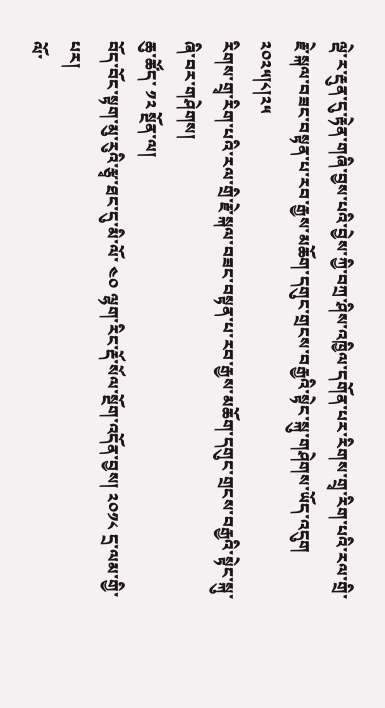ལྡེ་ར་རྡུན་དུ་རྟེན་གཞི་བྱས་པའི་བྱེས་ཀྱི་བཀྲ་ཤིས་འཁྱིལ་དགོན་པར་རིགས་གྲྭ་རིག་པའི་རལ་གྲི་རྗེ་སྐལ་བཟང་བསྟན་པ་རབ་རྒྱས་མཆོག་དགུང་གྲངས་བརྒྱའི་སྟེང་སྐུ་གཤེགས་ཡོད་འདུག ༢༠༢༥།༨།༢༥
རིགས་གྲྭ་རིག་པའི་རལ་གྲི་རྗེ་སྐལ་བཟང་བསྟན་པ་རབ་རྒྱས་མཆོག་དགུང་གྲངས་བརྒྱའི་སྟེང་སྐུ་ཞི་བར་གཤེགས།
ཆུ་ཚོད་ ༡༢ སྔོན་ལ།
བོད་བོང་སྟག་མུ་རུའི་རྩྭ་ཐང་དུ་མི་ལོ་ ༤༠ ལྷག་རིང་རྡོ་སོལ་སྔོག་འདོན་བྱས། ༢༠༡༨ དྲ་ལམ་གྱི་པར།
ལོ་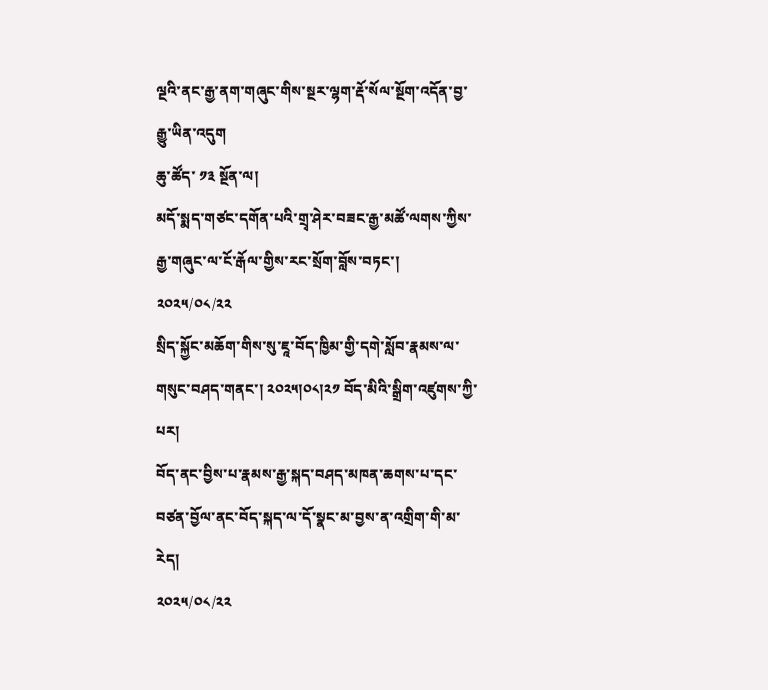ལྔའི་ནང་རྒྱ་ནག་གཞུང་གིས་སྔར་ལྷག་རྡོ་སོལ་སྔོག་འདོན་བྱ་རྒྱུ་ཡིན་འདུག
ཆུ་ཚོད་ ༡༣ སྔོན་ལ།
མདོ་སྨད་གཙང་དགོན་པའི་གྲྭ་ཤེར་བཟང་རྒྱ་མཚོ་ལགས་ཀྱིས་རྒྱ་གཞུང་ལ་ངོ་རྒོལ་གྱིས་རང་སྲོག་བློས་བཏང་།
༢༠༢༥/༠༨/༢༢
སྲིད་སྐྱོང་མཆོག་གིས་སུ་ཇཱ་བོད་ཁྱིམ་གྱི་དགེ་སློབ་རྣམས་ལ་གསུང་བཤད་གནང་། ༢༠༢༥།༠༨།༢༡ བོད་མིའི་སྒྲིག་འཛུགས་ཀྱི་པར།
བོད་ནང་བྱིས་པ་རྣམས་རྒྱ་སྐད་བཤད་མཁན་ཆགས་པ་དང་བཙན་བྱོལ་ནང་བོད་སྐད་ལ་དོ་སྣང་མ་བྱས་ན་འགྲིག་གི་མ་རེད།
༢༠༢༥/༠༨/༢༢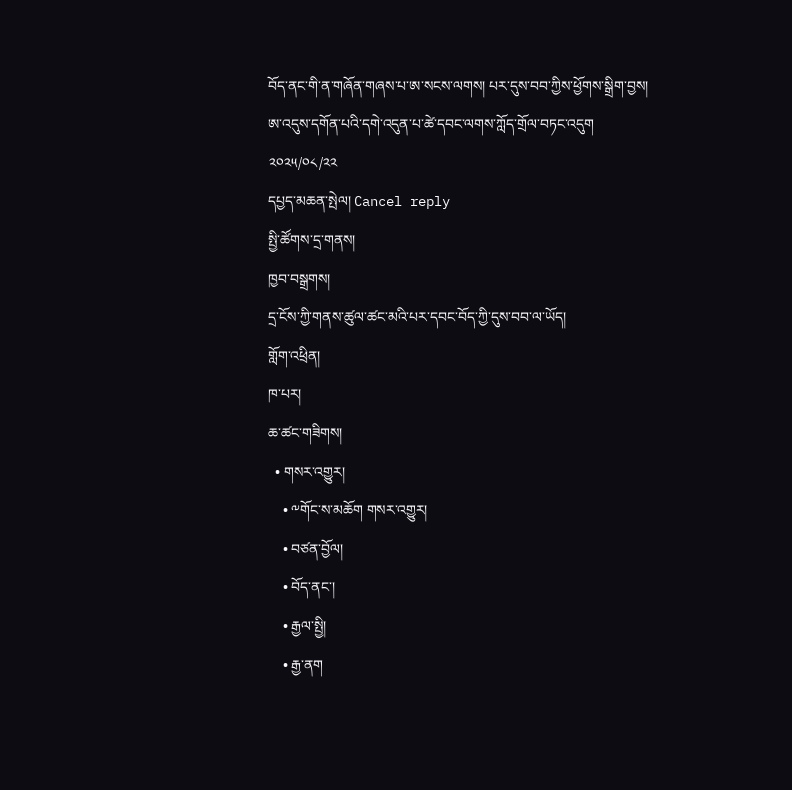བོད་ནང་གི་ན་གཞོན་གཞས་པ་ཨ་སངས་ལགས། པར་དུས་བབ་ཀྱིས་ཕྱོགས་སྒྲིག་བྱས།
ཨ་འདུས་དགོན་པའི་དགེ་འདུན་པ་ཚེ་དབང་ལགས་ཀློད་གྲོལ་བཏང་འདུག
༢༠༢༥/༠༨/༢༢
དཔྱད་མཆན་སྤེལ། Cancel reply
སྤྱི་ཚོགས་དྲ་གནས།
ཁྱབ་བསྒྲགས།
དྲ་ངོས་ཀྱི་གནས་ཚུལ་ཚང་མའི་པར་དབང་བོད་ཀྱི་དུས་བབ་ལ་ཡོད།
གློག་འཕྲིན།
ཁ་པར།
ཆ་ཚང་གཟིགས།
  • གསར་འགྱུར།
    • ༸གོང་ས་མཆོག གསར་འགྱུར།
    • བཙན་བྱོལ།
    • བོད་ནང་།
    • རྒྱལ་སྤྱི།
    • རྒྱ་ནག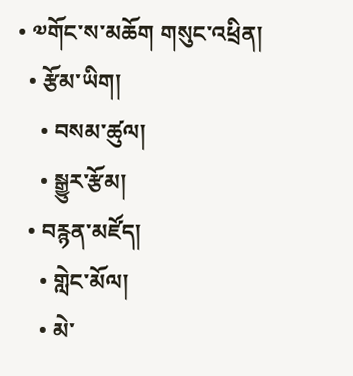• ༧གོང་ས་མཆོག གསུང་འཕྲིན།
  • རྩོམ་ཡིག།
    • བསམ་ཚུལ།
    • སྒྱུར་རྩོམ།
  • བརྙན་མཛོད།
    • གླེང་མོལ།
    • མེ་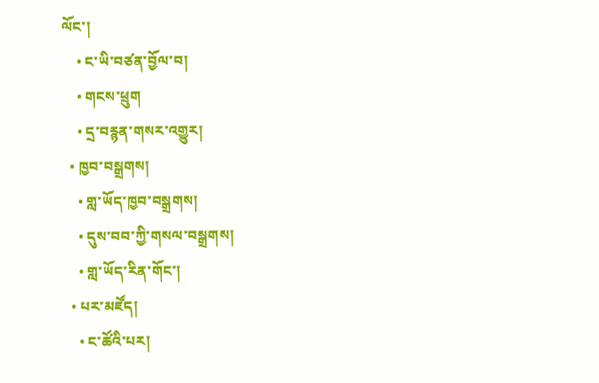ལོང་།
    • ང་ཡི་བཙན་བྱོལ་བ།
    • གངས་ཕྲུག
    • དྲ་བརྙན་གསར་འགྱུར།
  • ཁྱབ་བསྒྲགས།
    • གླ་ཡོད་ཁྱབ་བསྒྲགས།
    • དུས་བབ་ཀྱི་གསལ་བསྒྲགས།
    • གླ་ཡོད་རིན་གོང་།
  • པར་མཛོད།
    • ང་ཚོའི་པར།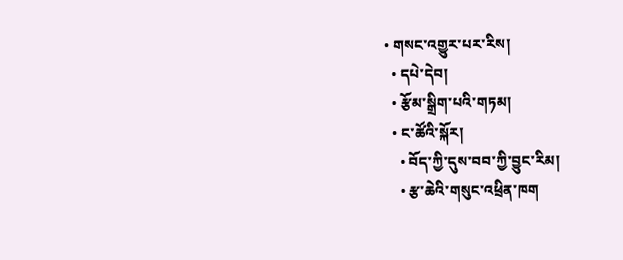• གསང་འགྱུར་པར་རིས།
  • དཔེ་དེབ།
  • རྩོམ་སྒྲིག་པའི་གཏམ།
  • ང་ཚོའི་སྐོར།
    • བོད་ཀྱི་དུས་བབ་ཀྱི་བྱུང་རིམ།
    • རྩ་ཆེའི་གསུང་འཕྲིན་ཁག